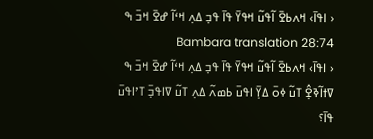‹ ߊߟߊ߫› ߞߍߕߐ߫ ߊ߬ߟߎ߬ ߞߟߌ߫ ߟߊ߫ ߟߏ߲ ߡߍ߲ ߞߵߊ߬ ߝߐ߫ ߞߏ߫ ߒ 28:74 Bambara translation
‹ ߊߟߊ߫› ߞߍߕߐ߫ ߊ߬ߟߎ߬ ߞߟߌ߫ ߟߊ߫ ߟߏ߲ ߡߍ߲ ߞߵߊ߬ ߝߐ߫ ߞߏ߫ ߒ ߜߙߊ߬ߢߐ߲߮ ߠߎ߬ ߦߋ߫ ߡߌ߲߫ ߊߟߎ߫ ߕߘߍ߬ ߡߍ߲ ߠߎ߬ ߜߊߟߏ߲߫ ߠߴߊߟߎ߫ ߟߊ߫؟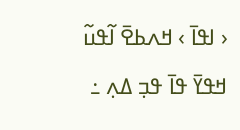‹ ߊߟߊ߫ › ߞߍߕߐ߫ ߊ߬ߟߎ߬ ߞߟߌ߫ ߟߊ߫ ߟߏ߲ ߡߍ߲ ߸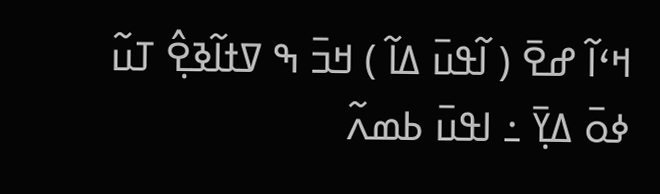ߞߵߊ߬ ߝߐ߫ ( ߊ߬ߟߎ߫ ߡߊ߬ ) ߞߏ߫ ߒ ߜߙߊ߬ߢߐ߲߮ ߠߎ߬ ߦߋ߫ ߡߌ߲߫ ߸ ߊߟߎ߫ ߕߘߍ߬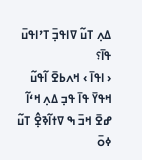ߡߍ߲ ߠߎ߬ ߜߊߟߏ߲߫ ߠߴߊߟߎ߫ ߟߊ߫؟
‹ ߊߟߊ߫ › ߞߍߕߐ߫ ߊ߬ߟߎ߬ ߞߟߌ߫ ߟߊ߫ ߟߏ߲ ߡߍ߲ ߞߵߊ߬ ߝߐ߫ ߞߏ߫ ߒ ߜߙߊ߬ߢߐ߲߮ ߠߎ߬ ߦߋ߫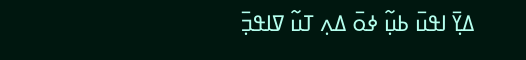ߡߌ߲߫ ߊߟߎ߫ ߕߎ߲߬ ߦߋ߫ ߡߍ߲ ߠߎ߬ ߜߊߟߏ߲߫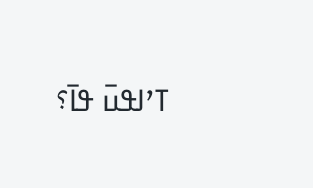ߠߴߊߟߎ߫ ߟߊ߫؟